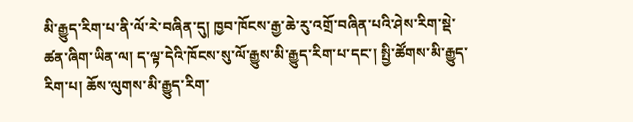མི་རྒྱུད་རིག་པ་ནི་ལོ་རེ་བཞིན་དུ། ཁྱབ་ཁོངས་རྒྱ་ཆེ་རུ་འགྲོ་བཞིན་པའི་ཤེས་རིག་སྡེ་ཚན་ཞིག་ཡིན་ལ། ད་ལྟ་དེའི་ཁོངས་སུ་ལོ་རྒྱུས་མི་རྒྱུད་རིག་པ་དང་། སྤྱི་ཚོགས་མི་རྒྱུད་རིག་པ། ཆོས་ལུགས་མི་རྒྱུད་རིག་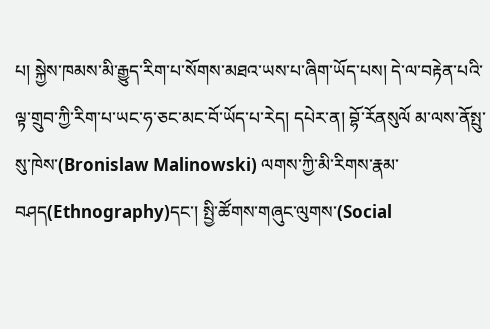པ། སྐྱེས་ཁམས་མི་རྒྱུད་རིག་པ་སོགས་མཐའ་ཡས་པ་ཞིག་ཡོད་པས། དེ་ལ་བརྟེན་པའི་ལྟ་གྲུབ་ཀྱི་རིག་པ་ཡང་ཧ་ཅང་མང་བོ་ཡོད་པ་རེད། དཔེར་ན། བྷོ་རོནསུལོ མ་ལས་ནོསྤུ་སུ་ཁེས་(Bronislaw Malinowski) ལགས་ཀྱི་མི་རིགས་རྣམ་བཤད(Ethnography)དང་། སྤྱི་ཚོགས་གཞུང་ལུགས་(Social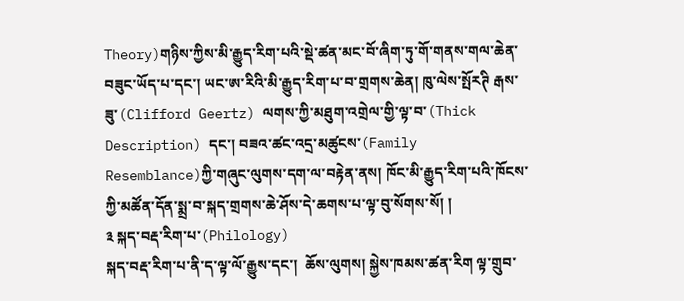Theory)གཉིས་ཀྱིས་མི་རྒྱུད་རིག་པའི་སྡེ་ཚན་མང་བོ་ཞིག་ཏུ་གོ་གནས་གལ་ཆེན་བཟུང་ཡོད་པ་དང་། ཡང་ཨ་རིའི་མི་རྒྱུད་རིག་པ་བ་གྲགས་ཆེན། ཁུ་ལེས་སྤོརཊི རྒས་ཟུ་(Clifford Geertz) ལགས་ཀྱི་མཐུག་འགྲེལ་གྱི་ལྟ་བ་(Thick Description) དང་། བཟའ་ཚང་འདྲ་མཚུངས་(Family Resemblance)ཀྱི་གཞུང་ལུགས་དག་ལ་བརྟེན་ནས། ཁོང་མི་རྒྱུད་རིག་པའི་ཁོངས་ཀྱི་མཚོན་དོན་སྨྲ་བ་སྐད་གྲགས་ཆེ་ཤོས་དེ་ཆགས་པ་ལྟ་བུ་སོགས་སོ། །
༣ སྐད་བརྡ་རིག་པ་(Philology)
སྐད་བརྡ་རིག་པ་ནི་ད་ལྟ་ལོ་རྒྱུས་དང་།  ཆོས་ལུགས། སྐྱེས་ཁམས་ཚན་རིག ལྟ་གྲུབ་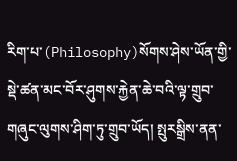རིག་པ་(Philosophy)སོགས་ཤེས་ཡོན་གྱི་སྡེ་ཚན་མང་བོར་ཤུགས་རྐྱེན་ཆེ་བའི་ལྟ་གྲུབ་གཞུང་ལུགས་ཤིག་ཏུ་གྲུབ་ཡོད། སྤུརསྒྲིས་ནན་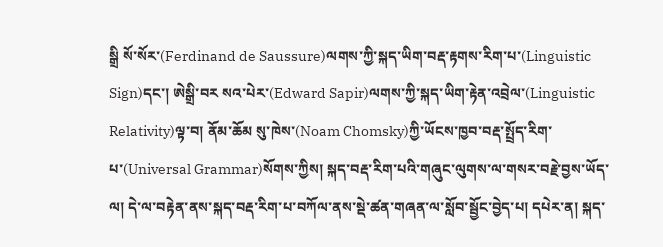སྒྲི སོ་སོར་(Ferdinand de Saussure)ལགས་ཀྱི་སྐད་ཡིག་བརྡ་རྟགས་རིག་པ་(Linguistic Sign)དང་། ཨེསྒྲི་བར སའ་པེར་(Edward Sapir)ལགས་ཀྱི་སྐད་ཡིག་རྟེན་འབྲེལ་(Linguistic Relativity)ལྟ་བ། ནོམ་ཆོམ སུ་ཁེས་(Noam Chomsky)ཀྱི་ཡོངས་ཁྱབ་བརྡ་སྤྲོད་རིག་པ་(Universal Grammar)སོགས་ཀྱིས། སྐད་བརྡ་རིག་པའི་གཞུང་ལུགས་ལ་གསར་བརྗེ་བྱས་ཡོད་ལ། དེ་ལ་བརྟེན་ནས་སྐད་བརྡ་རིག་པ་བཀོལ་ནས་སྡེ་ཚན་གཞན་ལ་སློབ་སྦྱོང་བྱེད་པ། དཔེར་ན། སྐད་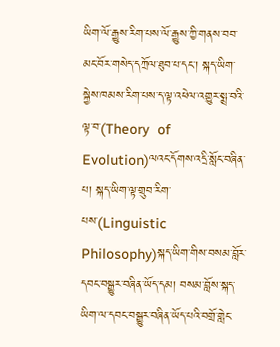ཡིག་ལོ་རྒྱུས་རིག་པས་ལོ་རྒྱུས་ཀྱི་གནས་བབ་མང་བོར་གསེད་དཀྲོལ་ཐུབ་པ་དང་། སྐད་ཡིག་སྐྱེས་ཁམས་རིག་པས་ད་ལྟ་འཕེལ་འགྱུར་སྨྲ་བའི་ལྟ་བ་(Theory  of Evolution)ལའང་དོགས་འདྲི་སློང་བཞིན་པ། སྐད་ཡིག་ལྟ་གྲུབ་རིག་པས་(Linguistic Philosophy)སྐད་ཡིག་གིས་བསམ་བློར་དབང་བསྒྱུར་བཞིན་ཡོད་དམ། བསམ་བློས་སྐད་ཡིག་ལ་དབང་བསྒྱུར་བཞིན་ཡོད་པའི་བགྲོ་གླེང་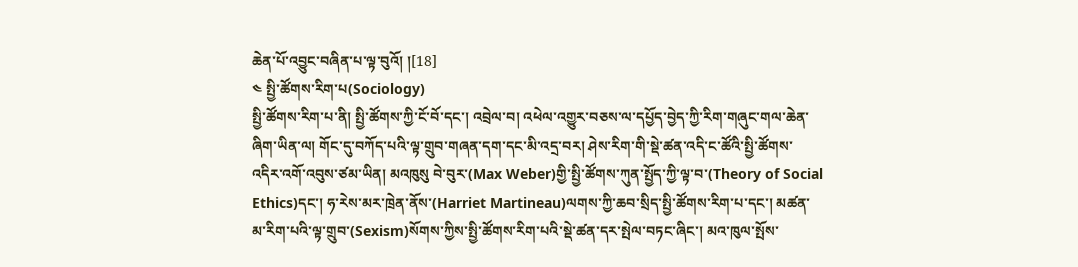ཆེན་པོ་འབྱུང་བཞིན་པ་ལྟ་བུའོ། །[18]
༤ སྤྱི་ཚོགས་རིག་པ(Sociology)
སྤྱི་ཚོགས་རིག་པ་ནི། སྤྱི་ཚོགས་ཀྱི་ངོ་བོ་དང་། འབྲེལ་བ། འཕེལ་འགྱུར་བཅས་ལ་དཔྱོད་བྱེད་ཀྱི་རིག་གཞུང་གལ་ཆེན་ཞིག་ཡིན་ལ། གོང་དུ་བཀོད་པའི་ལྟ་གྲུབ་གཞན་དག་དང་མི་འདྲ་བར། ཤེས་རིག་གི་སྡེ་ཚན་འདི་ང་ཚོའི་སྤྱི་ཚོགས་འདིར་འགོ་འབུས་ཙམ་ཡིན། མའཁུསུ བེ་བུར་(Max Weber)གྱི་སྤྱི་ཚོགས་ཀུན་སྤྱོད་ཀྱི་ལྟ་བ་(Theory of Social Ethics)དང་། ཧ་རེས་མར་ཁྲེན་ནོས་(Harriet Martineau)ལགས་ཀྱི་ཆབ་སྲིད་སྤྱི་ཚོགས་རིག་པ་དང་། མཚན་མ་རིག་པའི་ལྟ་གྲུབ་(Sexism)སོགས་ཀྱིས་སྤྱི་ཚོགས་རིག་པའི་སྡེ་ཚན་དར་སྤེལ་བཏང་ཞིང་། མའ་ཁུལ་སྤོས་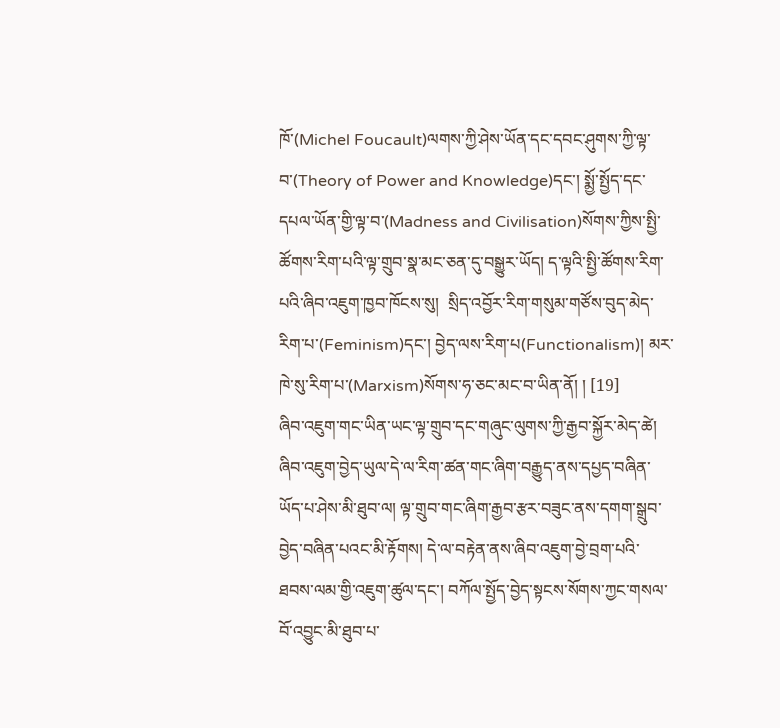ཁོ་(Michel Foucault)ལགས་ཀྱི་ཤེས་ཡོན་དང་དབང་ཤུགས་ཀྱི་ལྟ་བ་(Theory of Power and Knowledge)དང་། སྨྱོ་སྤྱོད་དང་དཔལ་ཡོན་གྱི་ལྟ་བ་(Madness and Civilisation)སོགས་ཀྱིས་སྤྱི་ཚོགས་རིག་པའི་ལྟ་གྲུབ་སྣ་མང་ཅན་དུ་བསྒྱུར་ཡོད། ད་ལྟའི་སྤྱི་ཚོགས་རིག་པའི་ཞིབ་འཇུག་ཁྱབ་ཁོངས་སུ།  སྲིད་འབྱོར་རིག་གསུམ་གཙོས་བུད་མེད་རིག་པ་(Feminism)དང་། བྱེད་ལས་རིག་པ(Functionalism)། མར་ཁེ་སུ་རིག་པ་(Marxism)སོགས་ཧ་ཅང་མང་བ་ཡིན་ནོ། ། [19]
ཞིབ་འཇུག་གང་ཡིན་ཡང་ལྟ་གྲུབ་དང་གཞུང་ལུགས་ཀྱི་རྒྱབ་སྐྱོར་མེད་ཚེ། ཞིབ་འཇུག་བྱེད་ཡུལ་དེ་ལ་རིག་ཚན་གང་ཞིག་བརྒྱུད་ནས་དཔྱད་བཞིན་ཡོད་པ་ཤེས་མི་ཐུབ་ལ། ལྟ་གྲུབ་གང་ཞིག་རྒྱབ་རྩར་བཟུང་ནས་དགག་སྒྲུབ་བྱེད་བཞིན་པའང་མི་རྟོགས། དེ་ལ་བརྟེན་ནས་ཞིབ་འཇུག་བྱེ་བྲག་པའི་ཐབས་ལམ་གྱི་འཇུག་ཚུལ་དང་། བཀོལ་སྤྱོད་བྱེད་སྟངས་སོགས་ཀྱང་གསལ་བོ་འབྱུང་མི་ཐུབ་པ་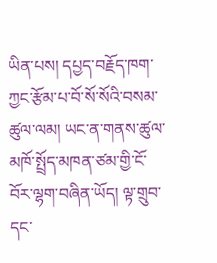ཡིན་པས། དཔྱད་བརྗོད་ཁག་ཀྱང་རྩོམ་པ་བོ་སོ་སོའི་བསམ་ཚུལ་ལམ། ཡང་ན་གནས་ཚུལ་མཁོ་སྤྲོད་མཁན་ཙམ་གྱི་ངོ་བོར་ལྷག་བཞིན་ཡོད། ལྟ་གྲུབ་དང་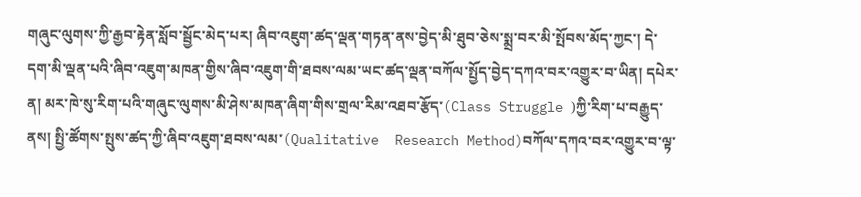གཞུང་ལུགས་ཀྱི་རྒྱབ་རྟེན་སློབ་སྦྱོང་མེད་པར། ཞིབ་འཇུག་ཚད་ལྡན་གཏན་ནས་བྱེད་མི་ཐུབ་ཅེས་སྨྲ་བར་མི་སྤོབས་མོད་ཀྱང་། དེ་དག་མི་ལྡན་པའི་ཞིབ་འཇུག་མཁན་གྱིས་ཞིབ་འཇུག་གི་ཐབས་ལམ་ཡང་ཚད་ལྡན་བཀོལ་སྤྱོད་བྱེད་དཀའ་བར་འགྱུར་བ་ཡིན། དཔེར་ན། མར་ཁེ་སུ་རིག་པའི་གཞུང་ལུགས་མི་ཤེས་མཁན་ཞིག་གིས་གྲལ་རིམ་འཐབ་རྩོད་(Class Struggle )ཀྱི་རིག་པ་བརྒྱུད་ནས། སྤྱི་ཚོགས་སྤུས་ཚད་ཀྱི་ཞིབ་འཇུག་ཐབས་ལམ་(Qualitative  Research Method)བཀོལ་དཀའ་བར་འགྱུར་བ་ལྟ་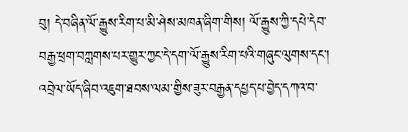བུ། དེ་བཞིན་ལོ་རྒྱུས་རིག་པ་མི་ཤེས་མཁན་ཞིག་གིས། ལོ་རྒྱུས་ཀྱི་དཔེ་དེབ་བརྒྱ་ཕྲག་བཀླགས་པར་གྱུར་ཀྱང་དེ་དག་ལོ་རྒྱུས་རིག་པའི་གཞུང་ལུགས་དང་། འབྲེལ་ཡོད་ཞིབ་འཇུག་ཐབས་ལམ་གྱིས་ཟུར་བརྒྱན་དཔྱད་པ་བྱེད་དཀའ་བ་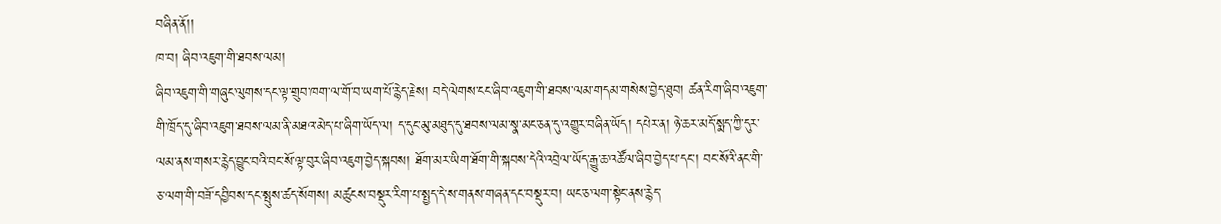བཞིན་ནོ།།
ཁ་བ། ཞིབ་འཇུག་གི་ཐབས་ལམ།
ཞིབ་འཇུག་གི་གཞུང་ལུགས་དང་ལྟ་གྲུབ་ཁག་ལ་གོ་བ་ཡག་པོ་རྙེད་རྗེས། བདེ་ལེགས་ངང་ཞིབ་འཇུག་གི་ཐབས་ལམ་གདམ་གསེས་བྱེད་ཐུབ། ཚན་རིག་ཞིབ་འཇུག་གི་ཁྲོད་དུ་ཞིབ་འཇུག་ཐབས་ལམ་ནི་མཐའ་མེད་པ་ཞིག་ཡོད་ལ། ད་དུང་མུ་མཐུད་དུ་ཐབས་ལམ་སྣ་མང་ཅན་དུ་འགྱུར་བཞིན་ཡོད། དཔེར་ན། ཉེ་ཆར་མདོ་སྨད་ཀྱི་དུར་ལམ་ནས་གསར་རྙེད་བྱུང་བའི་བང་སོ་ལྟ་བུར་ཞིབ་འཇུག་བྱེད་སྐབས། ཐོག་མར་ཡིག་ཐོག་གི་སྐབས་དེའི་འབྲེལ་ཡོད་རྒྱུ་ཆ་འཚོལ་ཞིབ་བྱེད་པ་དང་། བང་སོའི་ནང་གི་ཅ་ལག་གི་བཟོ་དབྱིབས་དང་སྤུས་ཚད་སོགས། མཚུངས་བསྡུར་རིག་པ་སྤྱད་དེ་ས་གནས་གཞན་དང་བསྡུར་བ། ཡང་ཅ་ལག་སྟེང་ནས་རྙེད་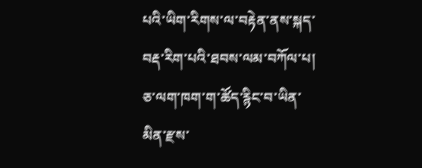པའི་ཡིག་རིགས་ལ་བརྟེན་ནས་སྐད་བརྡ་རིག་པའི་ཐབས་ལམ་བཀོལ་པ། ཅ་ལག་ཁག་ག་ཚོད་རྙིང་བ་ཡིན་མིན་རྫས་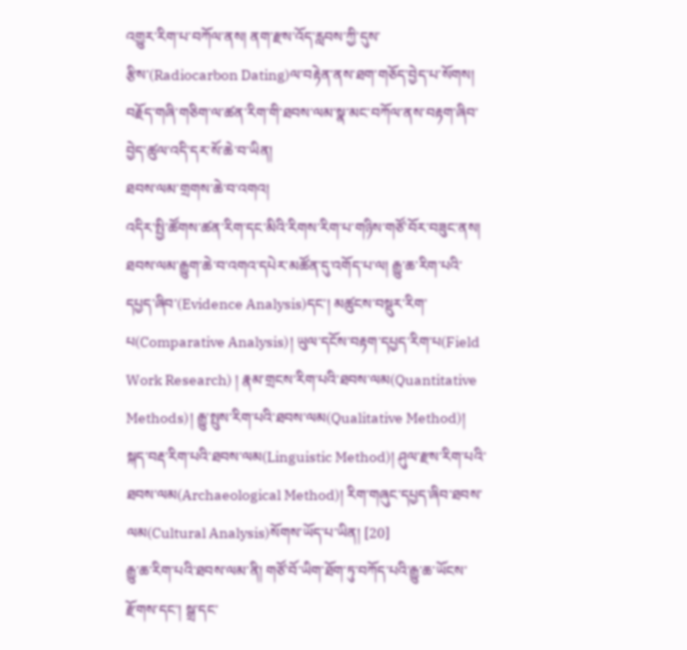འགྱུར་རིག་པ་བཀོལ་ནས། ནག་རྫས་འོད་རླབས་ཀྱི་དུས་རྩིས་(Radiocarbon Dating)ལ་བརྟེན་ནས་ཐག་གཅོད་བྱེད་པ་སོགས།  བརྗོད་གཞི་གཅིག་ལ་ཚན་རིག་གི་ཐབས་ལམ་སྣ་མང་བཀོལ་ནས་བརྟག་ཞིབ་བྱེད་ཚུལ་འདི་དར་སོ་ཆེ་བ་ཡིན།
ཐབས་ལམ་གྲགས་ཆེ་བ་འགའ།
འདིར་སྤྱི་ཚོགས་ཚན་རིག་དང་མིའི་རིགས་རིག་པ་གཉིས་གཙོ་བོར་བཟུང་ནས། ཐབས་ལམ་རྒྱུག་ཆེ་བ་འགའ་དཔེར་མཚོན་དུ་འགོད་པ་ལ། རྒྱུ་ཆ་རིག་པའི་དཔྱད་ཞིབ་(Evidence Analysis)དང་། མཚུངས་བསྡུར་རིག་པ(Comparative Analysis)། ཡུལ་དངོས་བརྟག་དཔྱད་རིག་པ(Field Work Research) ། རྣམ་གྲངས་རིག་པའི་ཐབས་ལམ(Quantitative Methods)། རྒྱུ་སྤུས་རིག་པའི་ཐབས་ལམ(Qualitative Method)། སྐད་བརྡ་རིག་པའི་ཐབས་ལམ(Linguistic Method)། ཤུལ་རྫས་རིག་པའི་ཐབས་ལམ(Archaeological Method)། རིག་གཞུང་དཔྱད་ཞིབ་ཐབས་ལམ(Cultural Analysis)སོགས་ཡོད་པ་ཡིན། [20]
རྒྱུ་ཆ་རིག་པའི་ཐབས་ལམ་ནི། གཙོ་བོ་ཡིག་ཐོག་ཏུ་བཀོད་པའི་རྒྱུ་ཆ་ཡོངས་རྫོགས་དང་། སྒྲ་དང་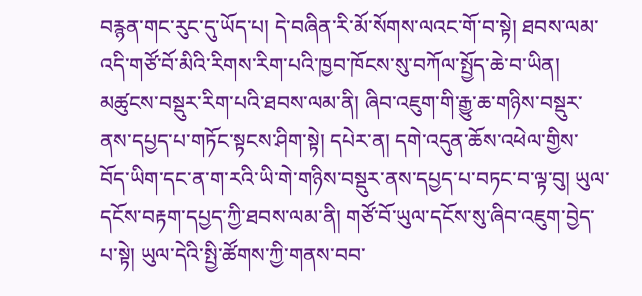བརྙན་གང་རུང་དུ་ཡོད་པ། དེ་བཞིན་རི་མོ་སོགས་ལའང་གོ་བ་སྟེ། ཐབས་ལམ་འདི་གཙོ་བོ་མིའི་རིགས་རིག་པའི་ཁྱབ་ཁོངས་སུ་བཀོལ་སྤྱོད་ཆེ་བ་ཡིན། མཚུངས་བསྡུར་རིག་པའི་ཐབས་ལམ་ནི། ཞིབ་འཇུག་གི་རྒྱུ་ཆ་གཉིས་བསྡུར་ནས་དཔྱད་པ་གཏོང་སྟངས་ཤིག་སྟེ། དཔེར་ན། དགེ་འདུན་ཆོས་འཕེལ་གྱིས་བོད་ཡིག་དང་ན་ག་རའི་ཡི་གེ་གཉིས་བསྡུར་ནས་དཔྱད་པ་བཏང་བ་ལྟ་བུ། ཡུལ་དངོས་བརྟག་དཔྱད་ཀྱི་ཐབས་ལམ་ནི། གཙོ་བོ་ཡུལ་དངོས་སུ་ཞིབ་འཇུག་བྱེད་པ་སྟེ། ཡུལ་དེའི་སྤྱི་ཚོགས་ཀྱི་གནས་བབ་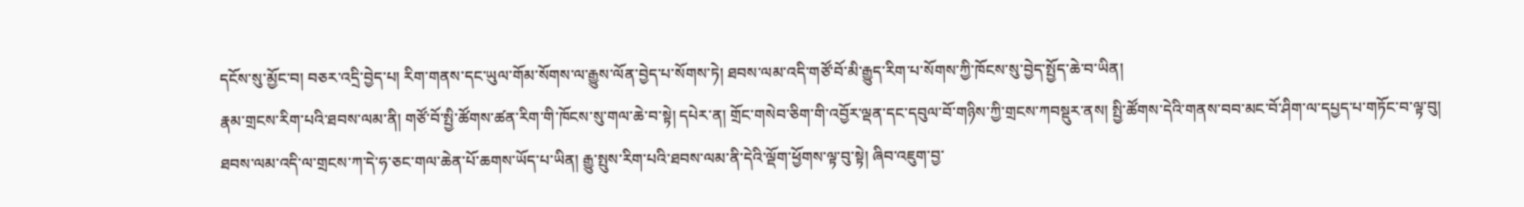དངོས་སུ་མྱོང་བ། བཅར་འདྲི་བྱེད་པ། རིག་གནས་དང་ཡུལ་གོམ་སོགས་ལ་རྒྱུས་ལོན་བྱེད་པ་སོགས་ཏེ། ཐབས་ལམ་འདི་གཙོ་བོ་མི་རྒྱུད་རིག་པ་སོགས་ཀྱི་ཁོངས་སུ་བྱེད་སྤྱོད་ཆེ་བ་ཡིན།
རྣམ་གྲངས་རིག་པའི་ཐབས་ལམ་ནི། གཙོ་བོ་སྤྱི་ཚོགས་ཚན་རིག་གི་ཁོངས་སུ་གལ་ཆེ་བ་སྟེ། དཔེར་ན། གྲོང་གསེབ་ཅིག་གི་འབྱོར་ལྡན་དང་དབུལ་བོ་གཉིས་ཀྱི་གྲངས་ཀབསྡུར་ནས། སྤྱི་ཚོགས་དེའི་གནས་བབ་མང་བོ་ཤིག་ལ་དཔྱད་པ་གཏོང་བ་ལྟ་བུ། ཐབས་ལམ་འདི་ལ་གྲངས་ཀ་དེ་ཧ་ཅང་གལ་ཆེན་པོ་ཆགས་ཡོད་པ་ཡིན། རྒྱུ་སྤུས་རིག་པའི་ཐབས་ལམ་ནི་དེའི་ལྡོག་ཕྱོགས་ལྟ་བུ་སྟེ། ཞིབ་འཇུག་བྱ་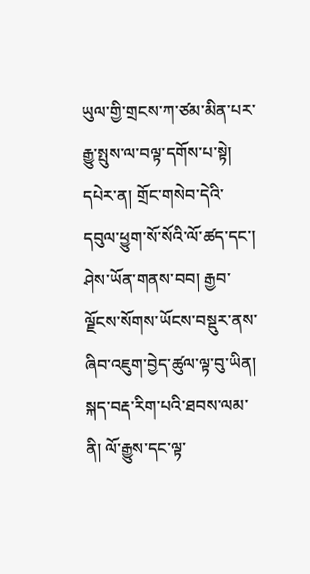ཡུལ་གྱི་གྲངས་ཀ་ཙམ་མིན་པར་རྒྱུ་སྤུས་ལ་བལྟ་དགོས་པ་སྟེ། དཔེར་ན། གྲོང་གསེབ་དེའི་དབུལ་ཕྱུག་སོ་སོའི་ལོ་ཚད་དང་། ཤེས་ཡོན་གནས་བབ། རྒྱབ་ལྗོངས་སོགས་ཡོངས་བསྡུར་ནས་ཞིབ་འཇུག་བྱེད་ཚུལ་ལྟ་བུ་ཡིན།
སྐད་བརྡ་རིག་པའི་ཐབས་ལམ་ནི། ལོ་རྒྱུས་དང་ལྟ་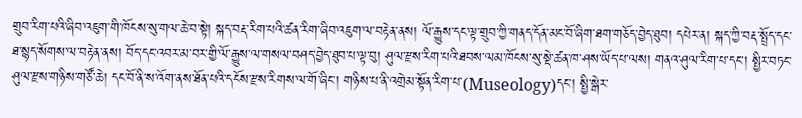གྲུབ་རིག་པའི་ཞིབ་འཇུག་གི་ཁོངས་སུ་གལ་ཆེ་བ་སྟེ། སྐད་བརྡ་རིག་པའི་ཚན་རིག་ཞིབ་འཇུག་ལ་བརྟེན་ནས། ལོ་རྒྱུས་དང་ལྟ་གྲུབ་ཀྱི་གནད་དོན་མང་བོ་ཞིག་ཐག་གཅོད་བྱེད་ཐུབ། དཔེར་ན། སྐད་ཀྱི་བརྡ་སྤྲོད་དང་ཐ་སྙད་སོགས་ལ་བརྟེན་ནས། བོད་དང་འབར་མ་བར་གྱི་ལོ་རྒྱུས་ལ་གསལ་བཤད་བྱེད་ཐུབ་པ་ལྟ་བུ། ཤུལ་རྫས་རིག་པའི་ཐབས་ལམ་ཁོངས་སུ་སྡེ་ཚན་ཁ་ཤས་ཡོད་པ་ལས། གནའ་ཤུལ་རིག་པ་དང་། སྤྱིར་བཏང་ཤུལ་རྫས་གཉིས་གཙོ་ཆེ། དང་བོ་ནི་ས་འོག་ནས་ཐོན་པའི་དངོས་རྫས་རིགས་ལ་གོ་ཞིང་། གཉིས་པ་ནི་འགྲེམ་སྟོན་རིག་པ་(Museology)དང་། སྤྱི་སྒེར་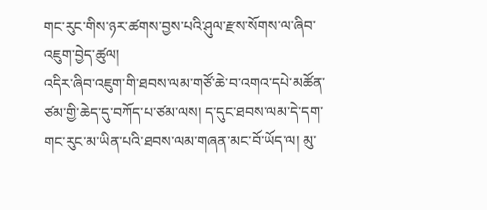གང་རུང་གིས་ཉར་ཚགས་བྱས་པའི་ཤུལ་རྫས་སོགས་ལ་ཞིབ་འཇུག་བྱེད་ཚུལ།
འདིར་ཞིབ་འཇུག་གི་ཐབས་ལམ་གཙོ་ཆེ་བ་འགའ་དཔེ་མཚོན་ཙམ་གྱི་ཆེད་དུ་བཀོད་པ་ཙམ་ལས། ད་དུང་ཐབས་ལམ་དེ་དག་གང་རུང་མ་ཡིན་པའི་ཐབས་ལམ་གཞན་མང་བོ་ཡོད་ལ། མུ་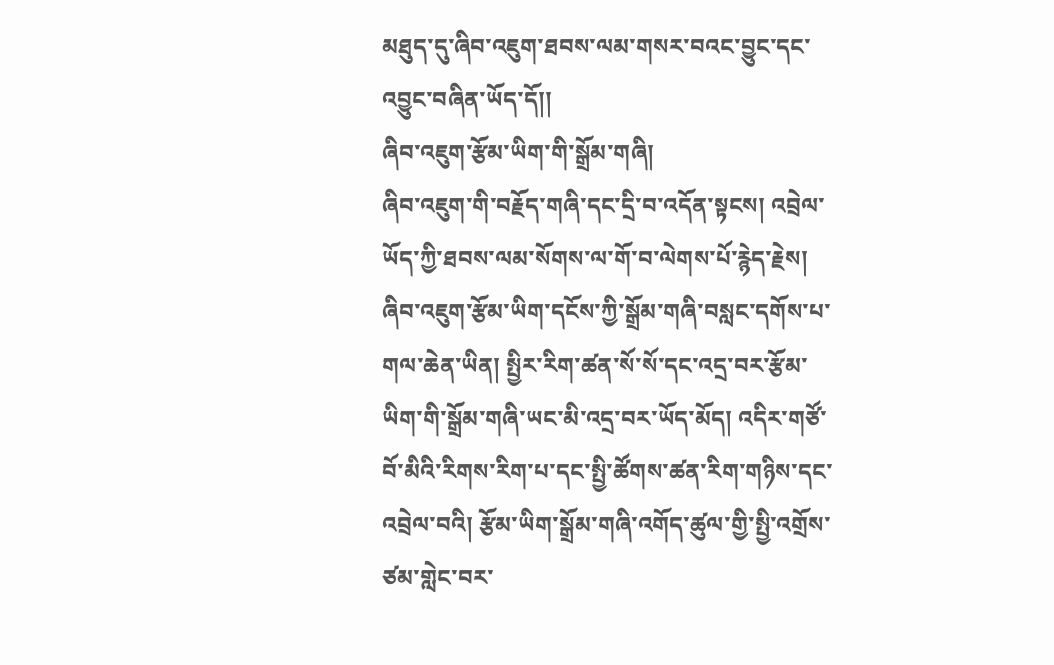མཐུད་དུ་ཞིབ་འཇུག་ཐབས་ལམ་གསར་བའང་བྱུང་དང་འབྱུང་བཞིན་ཡོད་དོ།།
ཞིབ་འཇུག་རྩོམ་ཡིག་གི་སྒྲོམ་གཞི།
ཞིབ་འཇུག་གི་བརྗོད་གཞི་དང་དྲི་བ་འདོན་སྟངས། འབྲེལ་ཡོད་ཀྱི་ཐབས་ལམ་སོགས་ལ་གོ་བ་ལེགས་པོ་རྙེད་རྗེས། ཞིབ་འཇུག་རྩོམ་ཡིག་དངོས་ཀྱི་སྒྲོམ་གཞི་བསླང་དགོས་པ་གལ་ཆེན་ཡིན། སྤྱིར་རིག་ཚན་སོ་སོ་དང་འདྲ་བར་རྩོམ་ཡིག་གི་སྒྲོམ་གཞི་ཡང་མི་འདྲ་བར་ཡོད་མོད། འདིར་གཙོ་བོ་མིའི་རིགས་རིག་པ་དང་སྤྱི་ཚོགས་ཚན་རིག་གཉིས་དང་འབྲེལ་བའི། རྩོམ་ཡིག་སྒྲོམ་གཞི་འགོད་ཚུལ་གྱི་སྤྱི་འགྲོས་ཙམ་གླེང་བར་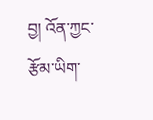བྱ། འོན་ཀྱང་རྩོམ་ཡིག་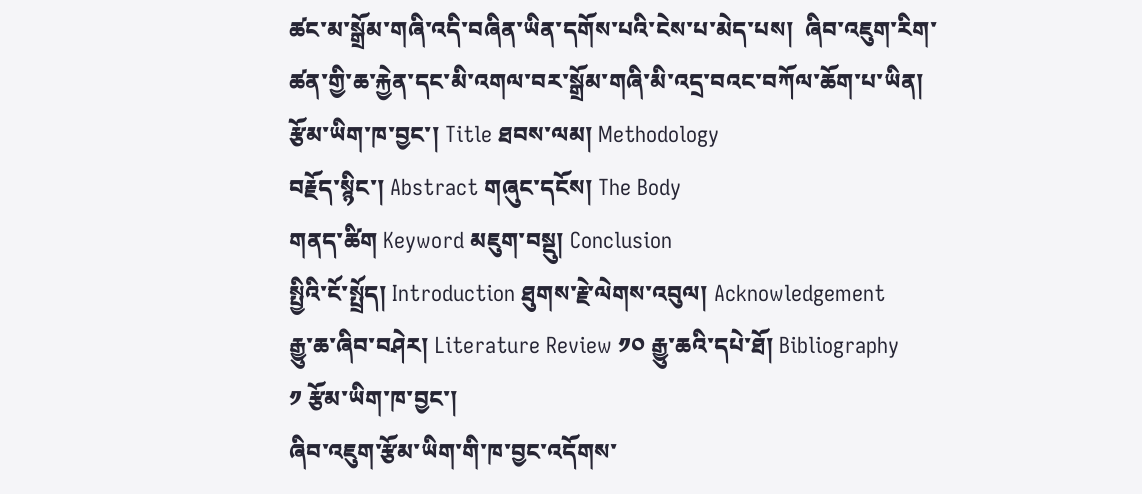ཚང་མ་སྒྲོམ་གཞི་འདི་བཞིན་ཡིན་དགོས་པའི་ངེས་པ་མེད་པས།  ཞིབ་འཇུག་རིག་ཚན་གྱི་ཆ་རྐྱེན་དང་མི་འགལ་བར་སྒྲོམ་གཞི་མི་འདྲ་བའང་བཀོལ་ཆོག་པ་ཡིན།
རྩོམ་ཡིག་ཁ་བྱང་། Title ཐབས་ལམ། Methodology
བརྗོད་སྙིང་། Abstract གཞུང་དངོས། The Body
གནད་ཚིག Keyword མཇུག་བསྡུ། Conclusion
སྤྱིའི་ངོ་སྤྲོད། Introduction ཐུགས་རྗེ་ལེགས་འབུལ། Acknowledgement
རྒྱུ་ཆ་ཞིབ་བཤེར། Literature Review ༡༠ རྒྱུ་ཆའི་དཔེ་ཐོ། Bibliography
༡ རྩོམ་ཡིག་ཁ་བྱང་།
ཞིབ་འཇུག་རྩོམ་ཡིག་གི་ཁ་བྱང་འདོགས་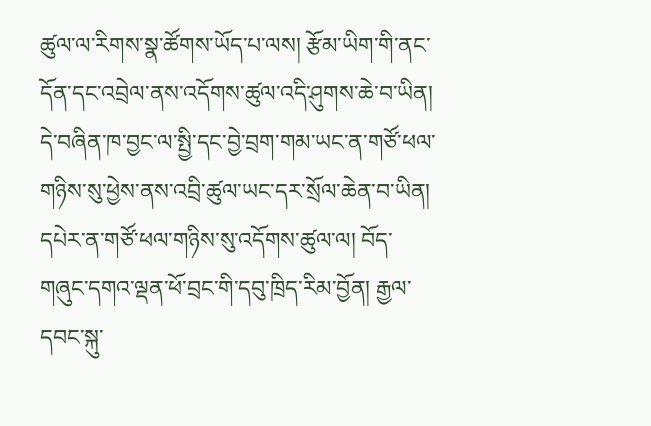ཚུལ་ལ་རིགས་སྣ་ཚོགས་ཡོད་པ་ལས། རྩོམ་ཡིག་གི་ནང་དོན་དང་འབྲེལ་ནས་འདོགས་ཚུལ་འདི་ཤུགས་ཆེ་བ་ཡིན། དེ་བཞིན་ཁ་བྱང་ལ་སྤྱི་དང་བྱེ་བྲག་གམ་ཡང་ན་གཙོ་ཕལ་གཉིས་སུ་ཕྱེས་ནས་འབྲི་ཚུལ་ཡང་དར་སྲོལ་ཆེན་བ་ཡིན། དཔེར་ན་གཙོ་ཕལ་གཉིས་སུ་འདོགས་ཚུལ་ལ། བོད་གཞུང་དགའ་ལྡན་ཕོ་བྲང་གི་དབུ་ཁྲིད་རིམ་བྱོན། རྒྱལ་དབང་སྐུ་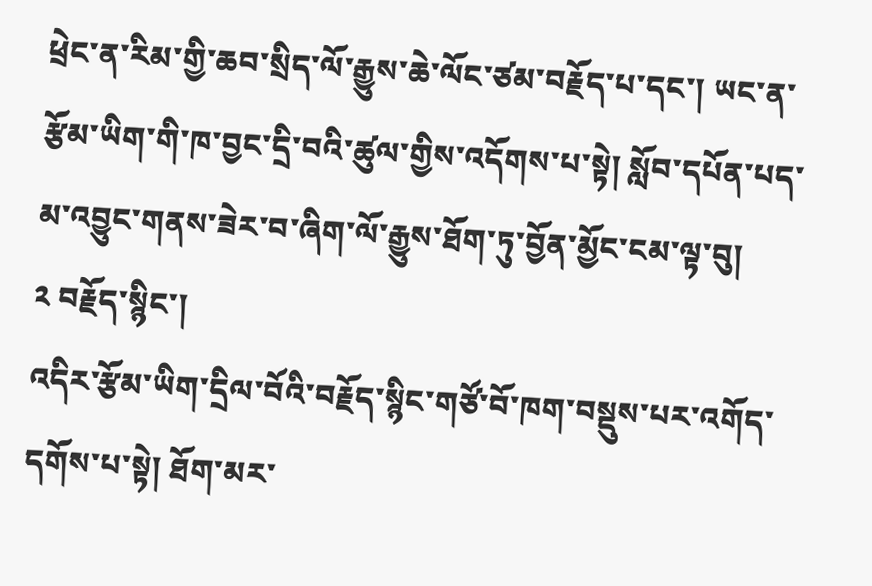ཕྲེང་ན་རིམ་གྱི་ཆབ་སྲིད་ལོ་རྒྱུས་ཆེ་ལོང་ཙམ་བརྗོད་པ་དང་། ཡང་ན་རྩོམ་ཡིག་གི་ཁ་བྱང་དྲི་བའི་ཚུལ་གྱིས་འདོགས་པ་སྟེ། སློབ་དཔོན་པད་མ་འབྱུང་གནས་ཟེར་བ་ཞིག་ལོ་རྒྱུས་ཐོག་ཏུ་བྱོན་མྱོང་ངམ་ལྟ་བུ།
༢ བརྗོད་སྙིང་།
འདིར་རྩོམ་ཡིག་དྲིལ་བོའི་བརྗོད་སྙིང་གཙོ་བོ་ཁག་བསྡུས་པར་འགོད་དགོས་པ་སྟེ། ཐོག་མར་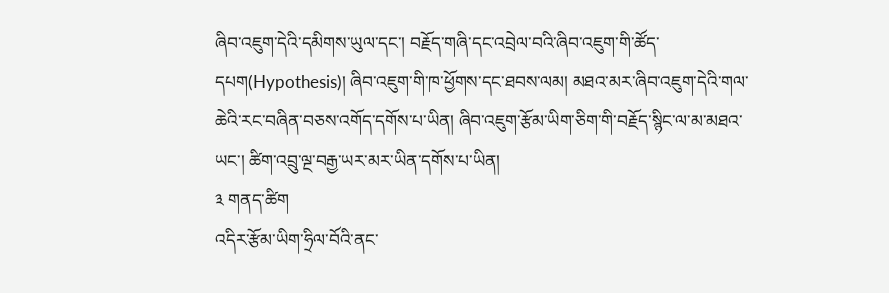ཞིབ་འཇུག་དེའི་དམིགས་ཡུལ་དང་། བརྗོད་གཞི་དང་འབྲེལ་བའི་ཞིབ་འཇུག་གི་ཚོད་དཔག(Hypothesis)། ཞིབ་འཇུག་གི་ཁ་ཕྱོགས་དང་ཐབས་ལམ། མཐའ་མཪ་ཞིབ་འཇུག་དེའི་གལ་ཆེའི་རང་བཞིན་བཅས་འགོད་དགོས་པ་ཡིན། ཞིབ་འཇུག་རྩོམ་ཡིག་ཅིག་གི་བརྗོད་སྙིང་ལ་མ་མཐའ་ཡང་། ཚིག་འབྲུ་ལྔ་བརྒྱ་ཡར་མར་ཡིན་དགོས་པ་ཡིན།
༣ གནད་ཚིག
འདིར་རྩོམ་ཡིག་ཧྲིལ་བོའི་ནང་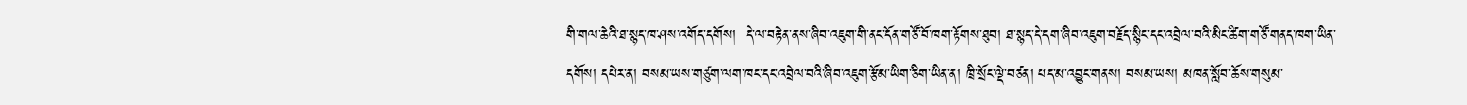གི་གལ་ཆེའི་ཐ་སྙད་ཁ་ཤས་འགོད་དགོས།  དེ་ལ་བརྟེན་ནས་ཞིབ་འཇུག་གི་ནང་དོན་གཙོ་བོ་ཁག་རྟོགས་ཐུབ། ཐ་སྙད་དེ་དག་ཞིབ་འཇུག་བརྗོད་སྙིང་དང་འབྲེལ་བའི་མིང་ཚིག་གཙོ་གནད་ཁག་ཡིན་དགོས། དཔེར་ན། བསམ་ཡས་གཙུག་ལག་ཁང་དང་འབྲེལ་བའི་ཞིབ་འཇུག་རྩོམ་ཡིག་ཅིག་ཡིན་ན། ཁྲི་སྲོང་ལྡེ་བཙན། པད་མ་འབྱུང་གནས། བསམ་ཡས། མཁན་སློབ་ཆོས་གསུམ་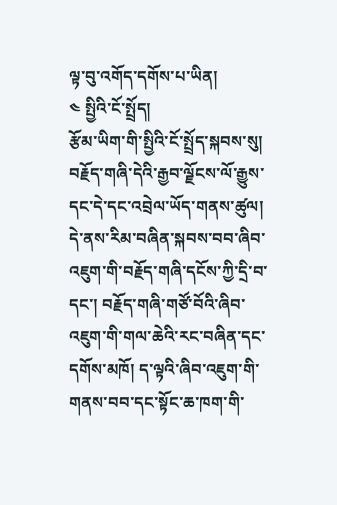ལྟ་བུ་འགོད་དགོས་པ་ཡིན།
༤ སྤྱིའི་ངོ་སྤྲོད།
རྩོམ་ཡིག་གི་སྤྱིའི་ངོ་སྤྲོད་སྐབས་སུ། བརྗོད་གཞི་དེའི་རྒྱབ་ལྗོངས་ལོ་རྒྱུས་དང་དེ་དང་འབྲེལ་ཡོད་གནས་ཚུལ། དེ་ནས་རིམ་བཞིན་སྐབས་བབ་ཞིབ་འཇུག་གི་བརྗོད་གཞི་དངོས་ཀྱི་དྲི་བ་དང་། བརྗོད་གཞི་གཙོ་བོའི་ཞིབ་འཇུག་གི་གལ་ཆེའི་རང་བཞིན་དང་དགོས་མཁོ། ད་ལྟའི་ཞིབ་འཇུག་གི་གནས་བབ་དང་སྟོང་ཆ་ཁག་གི་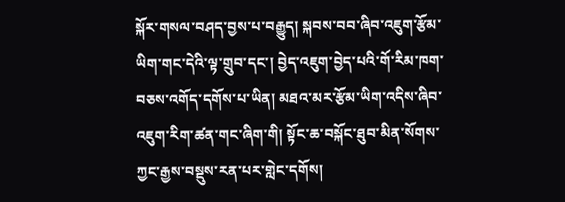སྐོར་གསལ་བཤད་བྱས་པ་བརྒྱུད། སྐབས་བབ་ཞིབ་འཇུག་རྩོམ་ཡིག་གང་དེའི་ལྟ་གྲུབ་དང་། བྱེད་འཇུག་བྱེད་པའི་གོ་རིམ་ཁག་བཅས་འགོད་དགོས་པ་ཡིན། མཐའ་མར་རྩོམ་ཡིག་འདིས་ཞིབ་འཇུག་རིག་ཚན་གང་ཞིག་གི། སྟོང་ཆ་བསྐོང་ཐུབ་མིན་སོགས་ཀྱང་རྒྱས་བསྡུས་རན་པར་གླེང་དགོས།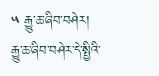༥ རྒྱུ་ཆ་ཞིབ་བཤེར།
རྒྱུ་ཆ་ཞིབ་བཤེར་དེ་སྤྱིའི་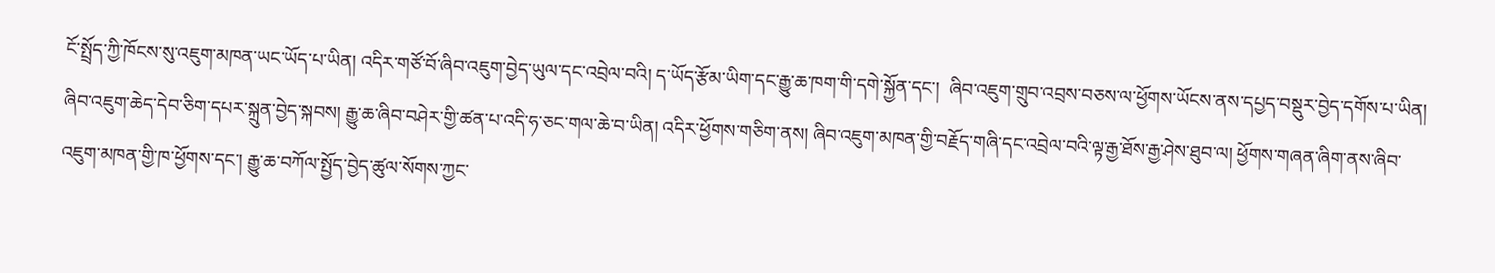ངོ་སྤྲོད་ཀྱི་ཁོངས་སུ་འཇུག་མཁན་ཡང་ཡོད་པ་ཡིན། འདིར་གཙོ་བོ་ཞིབ་འཇུག་བྱེད་ཡུལ་དང་འབྲེལ་བའི། ད་ཡོད་རྩོམ་ཡིག་དང་རྒྱུ་ཆ་ཁག་གི་དགེ་སྐྱོན་དང་།  ཞིབ་འཇུག་གྲུབ་འབྲས་བཅས་ལ་ཕྱོགས་ཡོངས་ནས་དཔྱད་བསྡུར་བྱེད་དགོས་པ་ཡིན། ཞིབ་འཇུག་ཆེད་དེབ་ཅིག་དཔར་སྐྲུན་བྱེད་སྐབས། རྒྱུ་ཆ་ཞིབ་བཤེར་གྱི་ཚན་པ་འདི་ཧ་ཅང་གལ་ཆེ་བ་ཡིན། འདིར་ཕྱོགས་གཅིག་ནས། ཞིབ་འཇུག་མཁན་གྱི་བརྗོད་གཞི་དང་འབྲེལ་བའི་ལྟ་རྒྱ་ཐོས་རྒྱ་ཤེས་ཐུབ་ལ། ཕྱོགས་གཞན་ཞིག་ནས་ཞིབ་འཇུག་མཁན་གྱི་ཁ་ཕྱོགས་དང་། རྒྱུ་ཆ་བཀོལ་སྤྱོད་བྱེད་ཚུལ་སོགས་ཀྱང་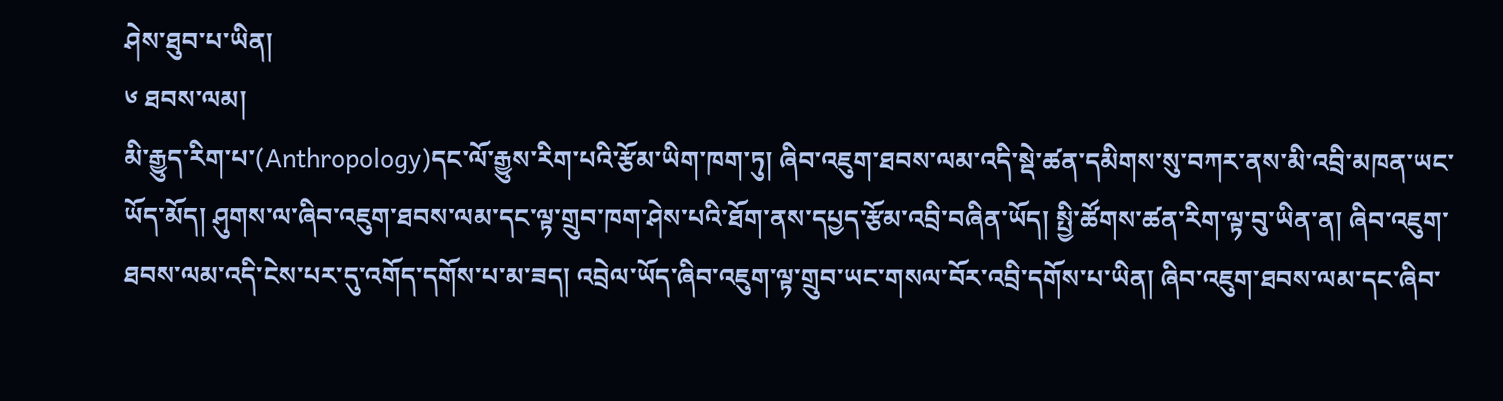ཤེས་ཐུབ་པ་ཡིན།
༦ ཐབས་ལམ།
མི་རྒྱུད་རིག་པ་(Anthropology)དང་ལོ་རྒྱུས་རིག་པའི་རྩོམ་ཡིག་ཁག་ཏུ། ཞིབ་འཇུག་ཐབས་ལམ་འདི་སྡེ་ཚན་དམིགས་སུ་བཀར་ནས་མི་འབྲི་མཁན་ཡང་ཡོད་མོད། ཤུགས་ལ་ཞིབ་འཇུག་ཐབས་ལམ་དང་ལྟ་གྲུབ་ཁག་ཤེས་པའི་ཐོག་ནས་དཔྱད་རྩོམ་འབྲི་བཞིན་ཡོད། སྤྱི་ཚོགས་ཚན་རིག་ལྟ་བུ་ཡིན་ན། ཞིབ་འཇུག་ཐབས་ལམ་འདི་ངེས་པར་དུ་འགོད་དགོས་པ་མ་ཟད། འབྲེལ་ཡོད་ཞིབ་འཇུག་ལྟ་གྲུབ་ཡང་གསལ་བོར་འབྲི་དགོས་པ་ཡིན། ཞིབ་འཇུག་ཐབས་ལམ་དང་ཞིབ་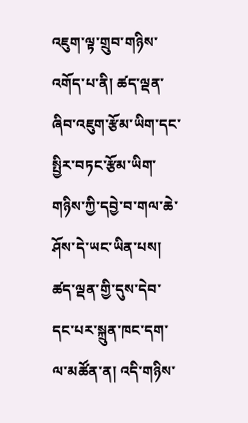འཇུག་ལྟ་གྲུབ་གཉིས་འགོད་པ་ནི། ཚད་ལྡན་ཞིབ་འཇུག་རྩོམ་ཡིག་དང་སྤྱིར་བཏང་རྩོམ་ཡིག་གཉིས་ཀྱི་དབྱེ་བ་གལ་ཆེ་ཤོས་དེ་ཡང་ཡིན་པས། ཚད་ལྡན་གྱི་དུས་དེབ་དང་པར་སྐྲུན་ཁང་དག་ལ་མཚོན་ན། འདི་གཉིས་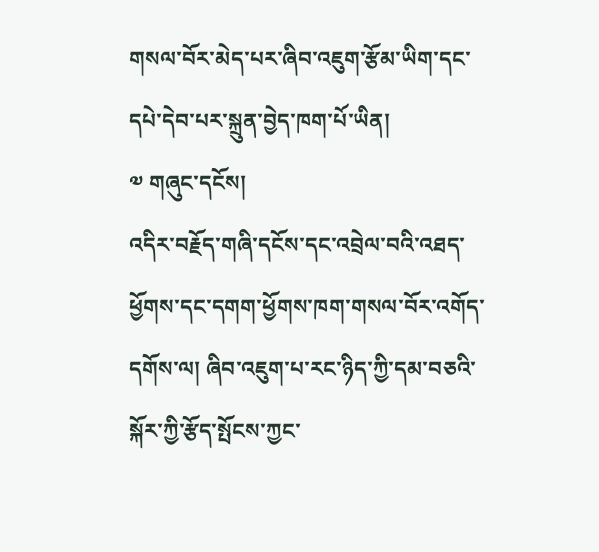གསལ་བོར་མེད་པར་ཞིབ་འཇུག་རྩོམ་ཡིག་དང་དཔེ་དེབ་པར་སྐྲུན་བྱེད་ཁག་པོ་ཡིན།
༧ གཞུང་དངོས།
འདིར་བརྗོད་གཞི་དངོས་དང་འབྲེལ་བའི་འཐད་ཕྱོགས་དང་དགག་ཕྱོགས་ཁག་གསལ་བོར་འགོད་དགོས་ལ། ཞིབ་འཇུག་པ་རང་ཉིད་ཀྱི་དམ་བཅའི་སྐོར་ཀྱི་རྩོད་སྤོངས་ཀྱང་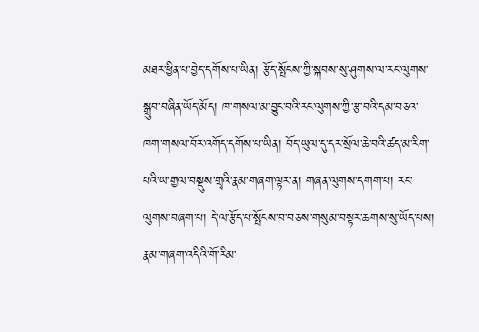མཐར་ཕྱིན་པ་བྱེད་དགོས་པ་ཡིན། རྩོད་སྤོངས་ཀྱི་སྐབས་སུ་ཤུགས་ལ་རང་ལུགས་སྒྲུབ་བཞིན་ཡོད་མོད། ཁ་གསལ་མ་བྱུང་བའི་རང་ལུགས་ཀྱི་རྩ་བའི་དམ་བཅའ་ཁག་གསལ་བོར་འགོད་དགོས་པ་ཡིན། བོད་ཡུལ་དུ་དར་སྲོལ་ཆེ་བའི་ཚད་མ་རིག་པའི་ཡ་གྱལ་བསྡུས་གྲྭའི་རྣམ་གཞག་ལྟར་ན། གཞན་ལུགས་དགག་པ། རང་ལུགས་བཞག་པ། དེ་ལ་རྩོད་པ་སྤོངས་བ་བཅས་གསུམ་བསྟར་ཆགས་སུ་ཡོད་པས། རྣམ་གཞག་འདིའི་གོ་རིམ་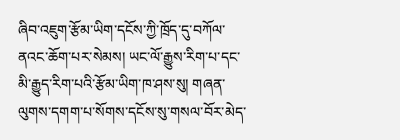ཞིབ་འཇུག་རྩོམ་ཡིག་དངོས་ཀྱི་ཁྲོད་དུ་བཀོལ་ནའང་ཆོག་པར་སེམས། ཡང་ལོ་རྒྱུས་རིག་པ་དང་མི་རྒྱུད་རིག་པའི་རྩོམ་ཡིག་ཁ་ཤས་སུ། གཞན་ལུགས་དགག་པ་སོགས་དངོས་སུ་གསལ་བོར་མེད་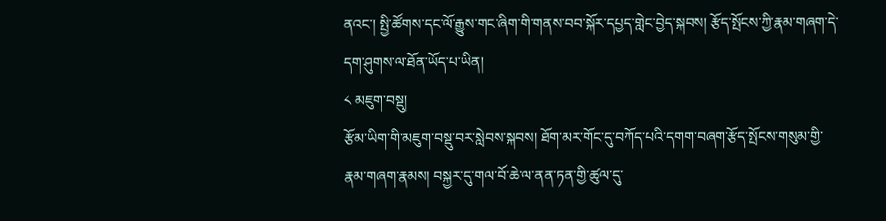ནའང་། སྤྱི་ཚོགས་དང་ལོ་རྒྱུས་གང་ཞིག་གི་གནས་བབ་སྐོར་དཔྱད་གླེང་བྱེད་སྐབས། རྩོད་སྤོངས་ཀྱི་རྣམ་གཞག་དེ་དག་ཤུགས་ལ་ཐོན་ཡོད་པ་ཡིན།
༨ མཇུག་བསྡུ།
རྩོམ་ཡིག་གི་མཇུག་བསྡུ་བར་སླེབས་སྐབས། ཐོག་མར་གོང་དུ་བཀོད་པའི་དགག་བཞག་རྩོད་སྤོངས་གསུམ་གྱི་རྣམ་གཞག་རྣམས། བསྐྱར་དུ་གལ་བོ་ཆེ་ལ་ནན་ཏན་གྱི་ཚུལ་དུ་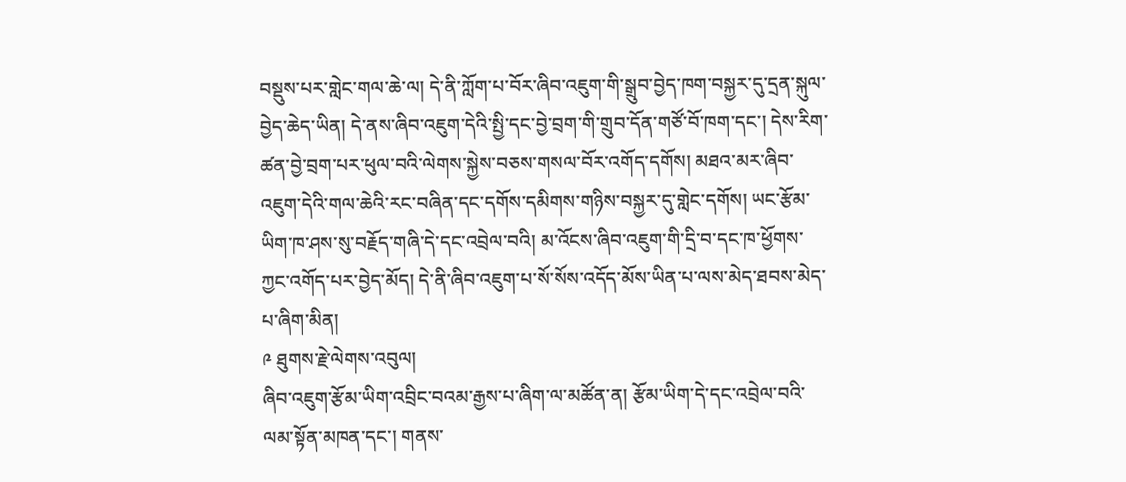བསྡུས་པར་གླེང་གལ་ཆེ་ལ། དེ་ནི་ཀློག་པ་བོར་ཞིབ་འཇུག་གི་སྒྲུབ་བྱེད་ཁག་བསྐྱར་དུ་དྲན་སྐུལ་བྱེད་ཆེད་ཡིན། དེ་ནས་ཞིབ་འཇུག་དེའི་སྤྱི་དང་བྱེ་བྲག་གི་གྲུབ་དོན་གཙོ་བོ་ཁག་དང་། དེས་རིག་ཚན་བྱེ་བྲག་པར་ཕུལ་བའི་ལེགས་སྐྱེས་བཅས་གསལ་བོར་འགོད་དགོས། མཐའ་མར་ཞིབ་འཇུག་དེའི་གལ་ཆེའི་རང་བཞིན་དང་དགོས་དམིགས་གཉིས་བསྐྱར་དུ་གླེང་དགོས། ཡང་རྩོམ་ཡིག་ཁ་ཤས་སུ་བརྗོད་གཞི་དེ་དང་འབྲེལ་བའི། མ་འོངས་ཞིབ་འཇུག་གི་དྲི་བ་དང་ཁ་ཕྱོགས་ཀྱང་འགོད་པར་བྱེད་མོད། དེ་ནི་ཞིབ་འཇུག་པ་སོ་སོས་འདོད་མོས་ཡིན་པ་ལས་མེད་ཐབས་མེད་པ་ཞིག་མིན།
༩ ཐུགས་རྗེ་ལེགས་འབུལ།
ཞིབ་འཇུག་རྩོམ་ཡིག་འབྲིང་བའམ་རྒྱས་པ་ཞིག་ལ་མཚོན་ན། རྩོམ་ཡིག་དེ་དང་འབྲེལ་བའི་ལམ་སྟོན་མཁན་དང་། གནས་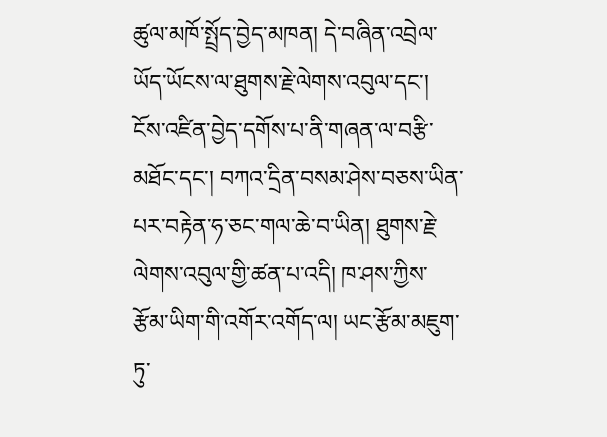ཚུལ་མཁོ་སྤྲོད་བྱེད་མཁན། དེ་བཞིན་འབྲེལ་ཡོད་ཡོངས་ལ་ཐུགས་རྗེ་ལེགས་འབུལ་དང་། ངོས་འཛིན་བྱེད་དགོས་པ་ནི་གཞན་ལ་བརྩི་མཐོང་དང་། བཀའ་དྲིན་བསམ་ཤེས་བཅས་ཡིན་པར་བརྟེན་ཧ་ཅང་གལ་ཆེ་བ་ཡིན། ཐུགས་རྗེ་ལེགས་འབུལ་གྱི་ཚན་པ་འདི། ཁ་ཤས་ཀྱིས་རྩོམ་ཡིག་གི་འགོར་འགོད་ལ། ཡང་རྩོམ་མཇུག་ཏུ་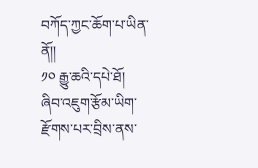བཀོད་ཀྱང་ཆོག་པ་ཡིན་ནོ།།
༡༠ རྒྱུ་ཆའི་དཔེ་ཐོ།
ཞིབ་འཇུག་རྩོམ་ཡིག་རྫོགས་པར་བྲིས་ནས་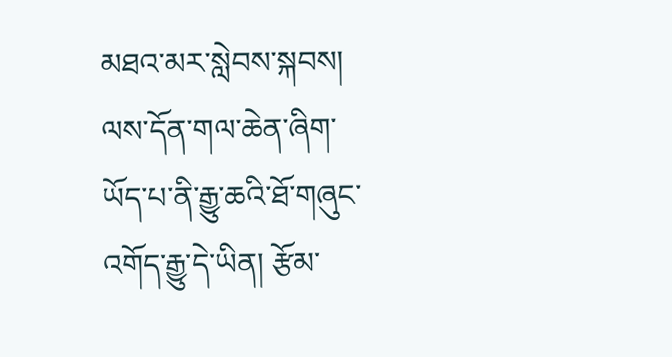མཐའ་མར་སླེབས་སྐབས། ལས་དོན་གལ་ཆེན་ཞིག་ཡོད་པ་ནི་རྒྱུ་ཆའི་ཐོ་གཞུང་འགོད་རྒྱུ་དེ་ཡིན། རྩོམ་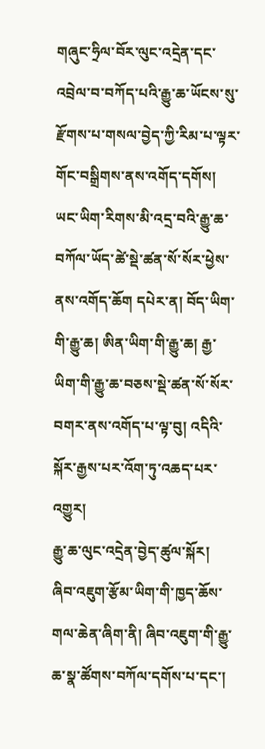གཞུང་ཧྲིལ་བོར་ལུང་འདྲེན་དང་འབྲེལ་བ་བཀོད་པའི་རྒྱུ་ཆ་ཡོངས་སུ་རྫོགས་པ་གསལ་བྱེད་ཀྱི་རིམ་པ་ལྟར་གོང་བསྒྲིགས་ནས་འགོད་དགོས། ཡང་ཡིག་རིགས་མི་འདྲ་བའི་རྒྱུ་ཆ་བཀོལ་ཡོད་ཚེ་སྡེ་ཚན་སོ་སོར་ཕྱེས་ནས་འགོད་ཆོག དཔེར་ན། བོད་ཡིག་གི་རྒྱུ་ཆ། ཨིན་ཡིག་གི་རྒྱུ་ཆ། རྒྱ་ཡིག་གི་རྒྱུ་ཆ་བཅས་སྡེ་ཚན་སོ་སོར་བགར་ནས་འགོད་པ་ལྟ་བུ། འདིའི་སྐོར་རྒྱས་པར་འོག་ཏུ་འཆད་པར་འགྱུར།
རྒྱུ་ཆ་ལུང་འདྲེན་བྱེད་ཚུལ་སྐོར།
ཞིབ་འཇུག་རྩོམ་ཡིག་གི་ཁྱད་ཆོས་གལ་ཆེན་ཞིག་ནི། ཞིབ་འཇུག་གི་རྒྱུ་ཆ་སྣ་ཚོགས་བཀོལ་དགོས་པ་དང་།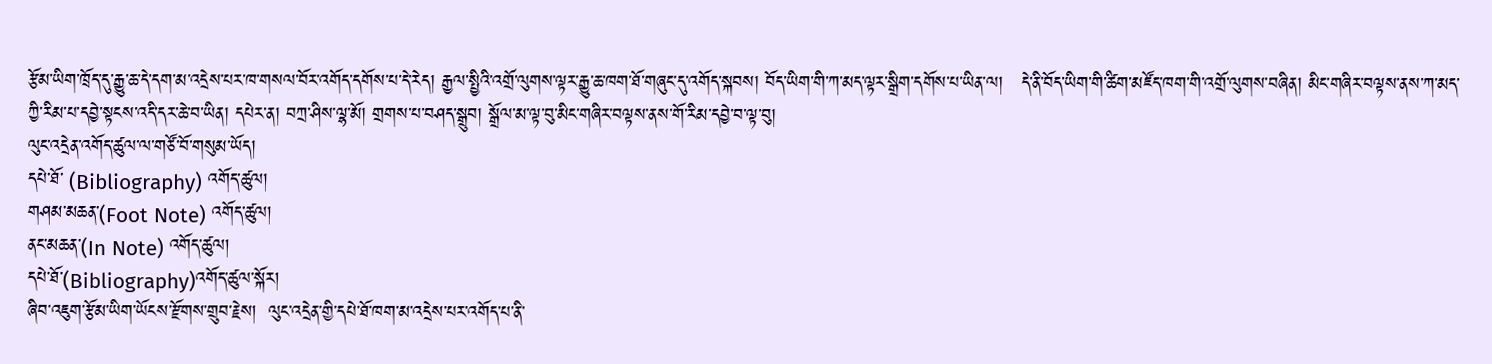རྩོམ་ཡིག་ཁྲོད་དུ་རྒྱུ་ཆ་དེ་དག་མ་འདྲེས་པར་ཁ་གསལ་བོར་འགོད་དགོས་པ་དེ་རེད། རྒྱལ་སྤྱིའི་འགྲོ་ལུགས་ལྟར་རྒྱུ་ཆ་ཁག་ཐོ་གཞུང་དུ་འགོད་སྐབས། བོད་ཡིག་གི་ཀ་མད་ལྟར་སྒྲིག་དགོས་པ་ཡིན་ལ།   དེ་ནི་བོད་ཡིག་གི་ཚིག་མཛོད་ཁག་གི་འགྲོ་ལུགས་བཞིན། མིང་གཞིར་བལྟས་ནས་ཀ་མད་ཀྱི་རིམ་པ་དབྱེ་སྟངས་འདི་དར་ཆེ་བ་ཡིན། དཔེར་ན། བཀྲ་ཤིས་ལྷ་མོ། གྲགས་པ་བཤད་སྒྲུབ། སྒྲོལ་མ་ལྟ་བུ་མིང་གཞིར་བལྟས་ནས་གོ་རིམ་དབྱེ་བ་ལྟ་བུ།
ལུང་འདྲེན་འགོད་ཚུལ་ལ་གཙོ་བོ་གསུམ་ཡོད།
དཔེ་ཐོ་ (Bibliography) འགོད་ཚུལ།
གཤམ་མཆན་(Foot Note) འགོད་ཚུལ།
ནང་མཆན་(In Note) འགོད་ཚུལ།
དཔེ་ཐོ་(Bibliography)འགོད་ཚུལ་སྐོར།
ཞིབ་འཇུག་རྩོམ་ཡིག་ཡོངས་རྫོགས་གྲུབ་རྗེས།  ལུང་འདྲེན་གྱི་དཔེ་ཐོ་ཁག་མ་འདྲེས་པར་འགོད་པ་ནི་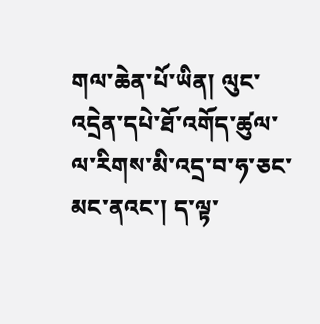གལ་ཆེན་པོ་ཡིན། ལུང་འདྲེན་དཔེ་ཐོ་འགོད་ཚུལ་ལ་རིགས་མི་འདྲ་བ་ཧ་ཅང་མང་ནའང་། ད་ལྟ་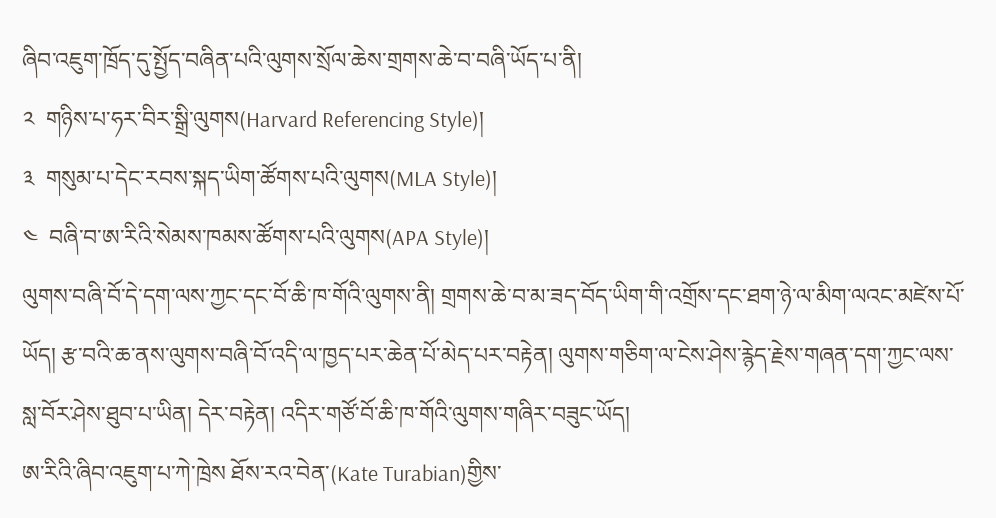ཞིབ་འཇུག་ཁྲོད་དུ་སྤྱོད་བཞིན་པའི་ལུགས་སྲོལ་ཆེས་གྲགས་ཆེ་བ་བཞི་ཡོད་པ་ནི།
༢  གཉིས་པ་ཧར་བིར་སྒྲི་ལུགས(Harvard Referencing Style)།
༣  གསུམ་པ་དེང་རབས་སྐད་ཡིག་ཚོགས་པའི་ལུགས(MLA Style)།
༤  བཞི་བ་ཨ་རིའི་སེམས་ཁམས་ཚོགས་པའི་ལུགས(APA Style)།
ལུགས་བཞི་བོ་དེ་དག་ལས་ཀྱང་དང་བོ་ཆི་ཁ་གོའི་ལུགས་ནི། གྲགས་ཆེ་བ་མ་ཟད་བོད་ཡིག་གི་འགྲོས་དང་ཐག་ཉེ་ལ་མིག་ལའང་མཛེས་པོ་ཡོད། རྩ་བའི་ཆ་ནས་ལུགས་བཞི་བོ་འདི་ལ་ཁྱད་པར་ཆེན་པོ་མེད་པར་བརྟེན། ལུགས་གཅིག་ལ་ངེས་ཤེས་རྙེད་རྗེས་གཞན་དག་ཀྱང་ལས་སླ་བོར་ཤེས་ཐུབ་པ་ཡིན། དེར་བརྟེན། འདིར་གཙོ་བོ་ཆི་ཁ་གོའི་ལུགས་གཞིར་བཟུང་ཡོད།
ཨ་རིའི་ཞིབ་འཇུག་པ་ཀེ་ཁྲེས ཐོས་རའ་བེན་(Kate Turabian)གྱིས་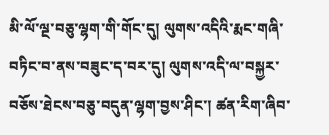མི་ལོ་ལྔ་བཅུ་ལྷག་གི་གོང་དུ། ལུགས་འདིའི་རྨང་གཞི་བཏིང་བ་ནས་བཟུང་ད་བར་དུ། ལུགས་འདི་ལ་བསྐྱར་བཅོས་ཐེངས་བཅུ་བདུན་ལྷག་བྱས་ཤིང་། ཚན་རིག་ཞིབ་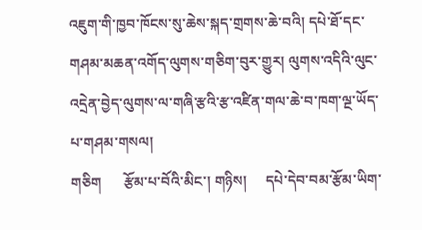འཇུག་གི་ཁྱབ་ཁོངས་སུ་ཆེས་སྐད་གྲགས་ཆེ་བའི། དཔེ་ཐོ་དང་གཤམ་མཆན་འགོད་ལུགས་གཅིག་བུར་གྱུར། ལུགས་འདིའི་ལུང་འདྲེན་བྱེད་ལུགས་ལ་གཞི་རྩའི་རྩ་འཛིན་གལ་ཆེ་བ་ཁག་ལྔ་ཡོད་པ་གཤམ་གསལ།
གཅིག      རྩོམ་པ་བོའི་མིང་། གཉིས།     དཔེ་དེབ་བམ་རྩོམ་ཡིག་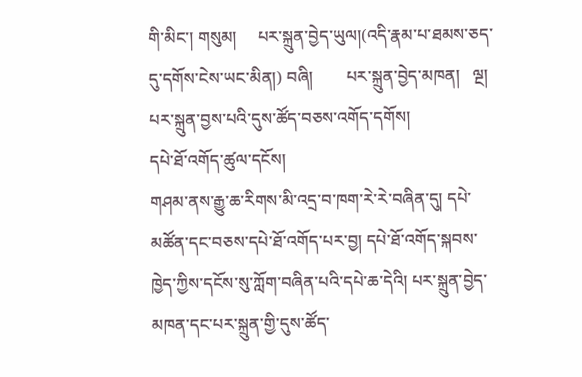གི་མིང་། གསུམ།     པར་སྐྲུན་བྱེད་ཡུལ།(འདི་རྣམ་པ་ཐམས་ཅད་དུ་དགོས་ངེས་ཡང་མིན།) བཞི།        པར་སྐྲུན་བྱེད་མཁན།   ལྔ། པར་སྐྲུན་བྱས་པའི་དུས་ཚོད་བཅས་འགོད་དགོས།
དཔེ་ཐོ་འགོད་ཚུལ་དངོས།
གཤམ་ནས་རྒྱུ་ཆ་རིགས་མི་འདྲ་བ་ཁག་རེ་རེ་བཞིན་དུ། དཔེ་མཚོན་དང་བཅས་དཔེ་ཐོ་འགོད་པར་བྱ། དཔེ་ཐོ་འགོད་སྐབས་ཁྱེད་ཀྱིས་དངོས་སུ་ཀློག་བཞིན་པའི་དཔེ་ཆ་དེའི། པར་སྐྲུན་བྱེད་མཁན་དང་པར་སྐྲུན་གྱི་དུས་ཚོད་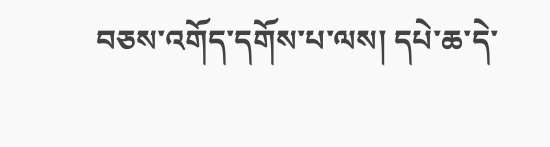བཅས་འགོད་དགོས་པ་ལས། དཔེ་ཆ་དེ་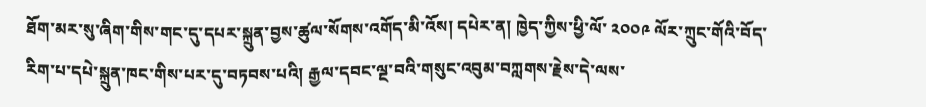ཐོག་མར་སུ་ཞིག་གིས་གང་དུ་དཔར་སྐྲུན་བྱས་ཚུལ་སོགས་འགོད་མི་འོས། དཔེར་ན། ཁྱེད་ཀྱིས་ཕྱི་ལོ་ ༢༠༠༩ ལོར་ཀྲུང་གོའི་བོད་རིག་པ་དཔེ་སྐྲུན་ཁང་གིས་པར་དུ་བཏབས་པའི། རྒྱལ་དབང་ལྔ་བའི་གསུང་འབུམ་བཀླགས་རྗེས་དེ་ལས་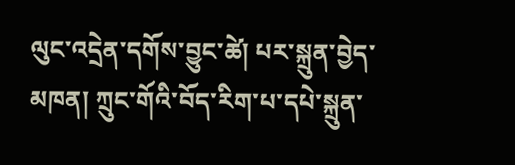ལུང་འདྲེན་དགོས་བྱུང་ཚེ། པར་སྐྲུན་བྱེད་མཁན། ཀྲུང་གོའི་བོད་རིག་པ་དཔེ་སྐྲུན་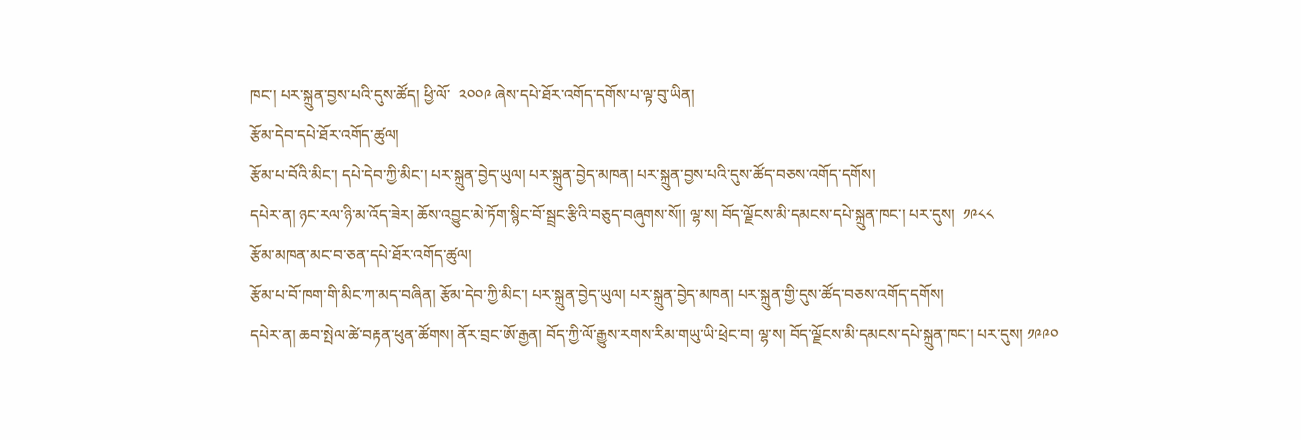ཁང་། པར་སྐྲུན་བྱས་པའི་དུས་ཚོད། ཕྱི་ལོ་  ༢༠༠༩ ཞེས་དཔེ་ཐོར་འགོད་དགོས་པ་ལྟ་བུ་ཡིན།
རྩོམ་དེབ་དཔེ་ཐོར་འགོད་ཚུལ།
རྩོམ་པ་བོའི་མིང་། དཔེ་དེབ་ཀྱི་མིང་། པར་སྐྲུན་བྱེད་ཡུལ། པར་སྐྲུན་བྱེད་མཁན། པར་སྐྲུན་བྱས་པའི་དུས་ཚོད་བཅས་འགོད་དགོས།
དཔེར་ན། ཉང་རལ་ཉི་མ་འོད་ཟེར། ཆོས་འབྱུང་མེ་ཏོག་སྙིང་བོ་སྦྲང་རྩིའི་བཅུད་བཞུགས་སོ།། ལྷ་ས། བོད་ལྗོངས་མི་དམངས་དཔེ་སྐྲུན་ཁང་། པར་དུས།  ༡༩༨༨
རྩོམ་མཁན་མང་བ་ཅན་དཔེ་ཐོར་འགོད་ཚུལ།
རྩོམ་པ་བོ་ཁག་གི་མིང་ཀ་མད་བཞིན། རྩོམ་དེབ་ཀྱི་མིང་། པར་སྐྲུན་བྱེད་ཡུལ། པར་སྐྲུན་བྱེད་མཁན། པར་སྐྲུན་གྱི་དུས་ཚོད་བཅས་འགོད་དགོས།
དཔེར་ན། ཆབ་སྤེལ་ཚེ་བརྟན་ཕུན་ཚོགས། ནོར་བྲང་ཨོ་རྒྱན། བོད་ཀྱི་ལོ་རྒྱུས་རགས་རིམ་གཡུ་ཡི་ཕྲེང་བ། ལྷ་ས། བོད་ལྗོངས་མི་དམངས་དཔེ་སྐྲུན་ཁང་། པར་དུས། ༡༩༩༠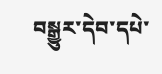བསྒྱུར་དེབ་དཔེ་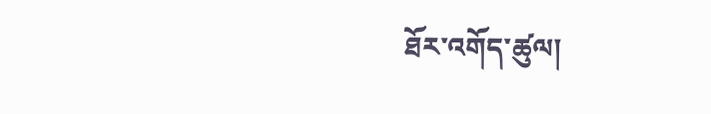ཐོར་འགོད་ཚུལ།